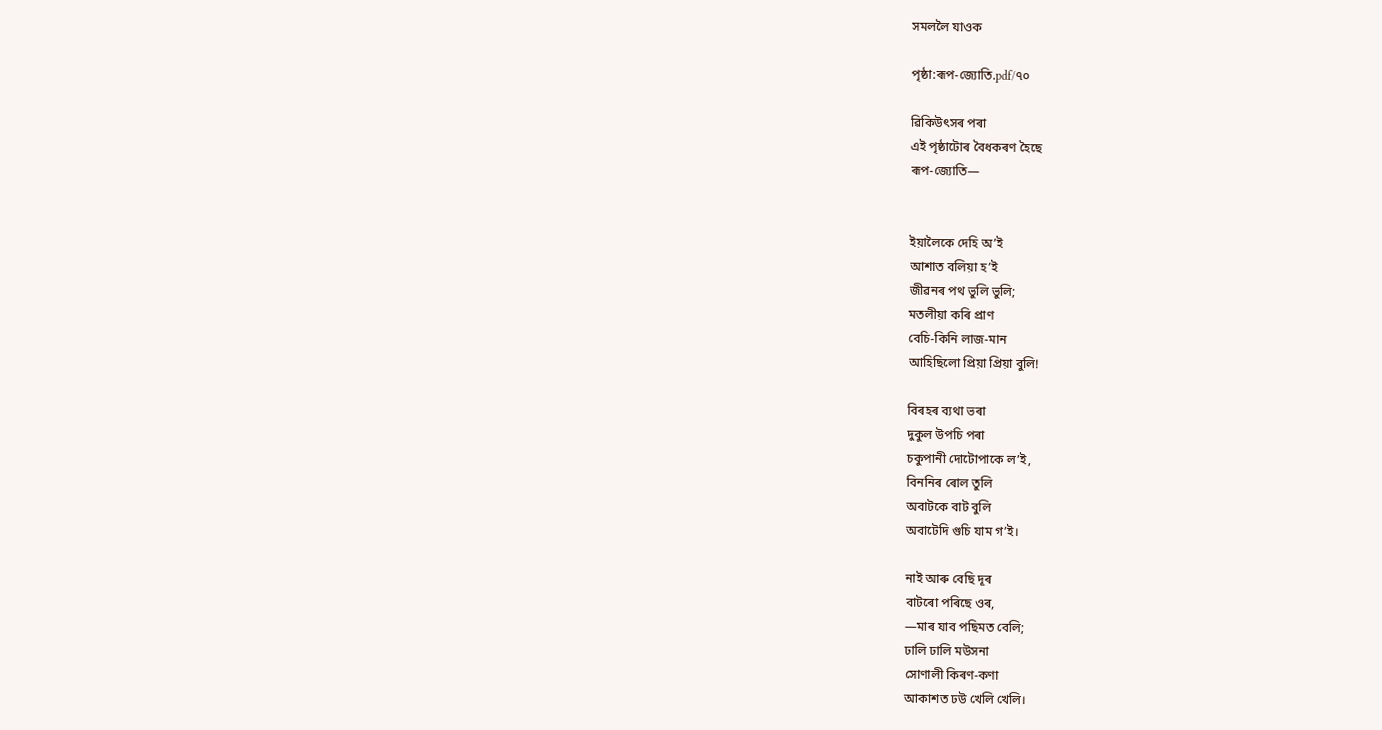সমললৈ যাওক

পৃষ্ঠা:ৰূপ-জ্যোতি.pdf/৭০

ৱিকিউৎসৰ পৰা
এই পৃষ্ঠাটোৰ বৈধকৰণ হৈছে
ৰূপ-জ্যোতি—


ইয়ালৈকে দেহি অ’ই
আশাত বলিয়া হ’ই
জীৱনৰ পথ ভুলি ভুলি;
মতলীয়া কৰি প্ৰাণ
বেচি-কিনি লাজ-মান
আহিছিলো প্ৰিয়া প্ৰিয়া বুলি!

বিৰহৰ ব্যথা ভৰা
দুকুল উপচি পৰা
চকুপানী দোটোপাকে ল’ই,
বিননিৰ ৰোল তুলি
অবাটকে বাট বুলি
অবাটেদি গুচি যাম গ’ই।

নাই আৰু বেছি দূৰ
বাটৰো পৰিছে ওৰ,
—মাৰ যাব পছিমত বেলি;
ঢালি ঢালি মউসনা
সোণালী কিৰণ-কণা
আকাশত ঢউ খেলি খেলি।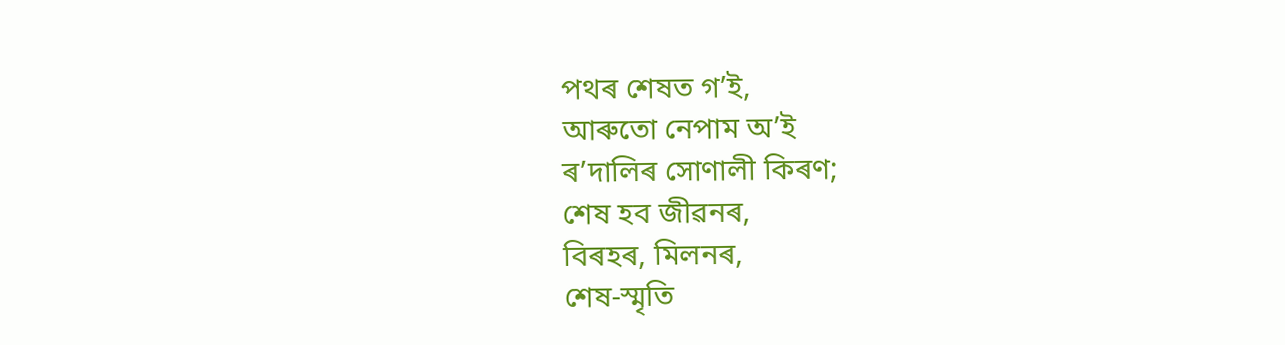পথৰ শেষত গ’ই,
আৰুতো নেপাম অ’ই
ৰ’দালিৰ সোণালী কিৰণ;
শেষ হব জীৱনৰ,
বিৰহৰ, মিলনৰ,
শেষ-স্মৃতি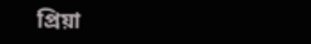প্ৰিয়া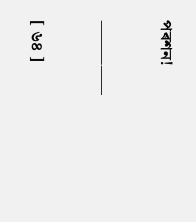পৰশন!

⸻⸺

[ ৬৪ ]